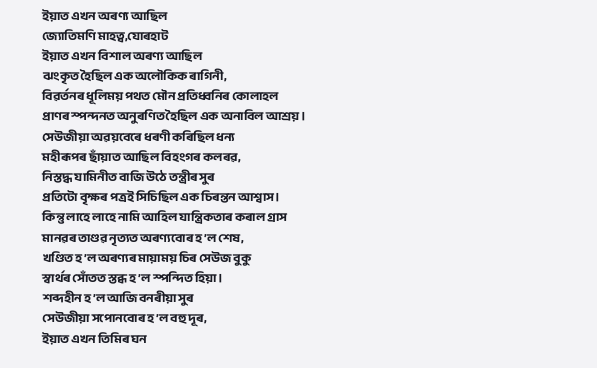ইয়াত এখন অৰণ্য আছিল
জ্যোতিমণি মাহত্ব,যোৰহাট
ইয়াত এখন বিশাল অৰণ্য আছিল
ঝংকৃত হৈছিল এক অলৌকিক ৰাগিনী,
বিৱৰ্তনৰ ধূলিময় পথত মৌন প্ৰতিধ্বনিৰ কোলাহল
প্ৰাণৰ স্পন্দনত অনুৰণিত হৈছিল এক অনাবিল আশ্ৰয়।
সেউজীয়া অৱয়বেৰে ধৰণী কৰিছিল ধন্য
মহীৰূপৰ ছাঁয়াত আছিল বিহংগৰ কলৰৱ,
নিস্তদ্ধ যামিনীত বাজি উঠে তন্ত্ৰীৰ সুৰ
প্ৰতিটো বৃক্ষৰ পত্ৰই সিচিছিল এক চিৰন্তন আশ্বাস।
কিন্তু লাহে লাহে নামি আহিল যান্ত্ৰিকতাৰ কৰাল গ্ৰাস
মানৱৰ তাণ্ডৱ নৃত্যত অৰণ্যবোৰ হ’ল শেষ,
খণ্ডিত হ’ল অৰণ্যৰ মায়াময় চিৰ সেউজ বুকু
স্বাৰ্থৰ সোঁতত স্তব্ধ হ’ল স্পন্দিত হিয়া।
শব্দহীন হ’ল আজি বনৰীয়া সুৰ
সেউজীয়া সপোনবোৰ হ’ল বহু দূৰ,
ইয়াত এখন তিমিৰ ঘন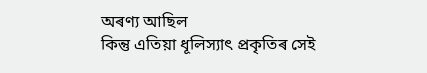অৰণ্য আছিল
কিন্তু এতিয়া ধূলিস্যাৎ প্ৰকৃতিৰ সেই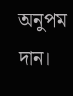অনুপম দান।